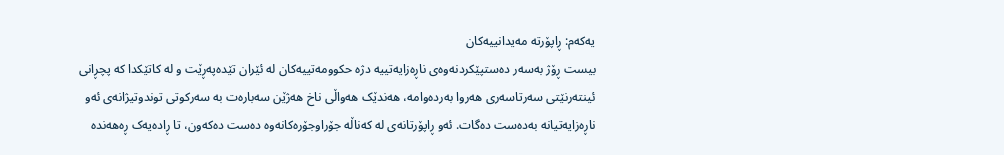یەکەم: ڕاپۆرتە مەیدانییەکان
بیست ڕۆژ بەسەر دەستپێکردنەوەی ناڕەزایەتییە دژە حکوومەتییەکان لە ئێران تێدەپەڕێت و لە کاتێکدا کە پچڕانی ئینتەرنێتی سەرتاسەری هەروا بەردەوامە، هەندێک هەواڵی ناخ هەژێن سەبارەت بە سەرکوتی توندوتیژانەی ئەو ناڕەزایەتیانە بەدەست دەگات. ئەو ڕاپۆرتانەی لە کەناڵە جۆراوجۆرەکانەوە دەست دەکەون، تا ڕادەیەک ڕەهەندە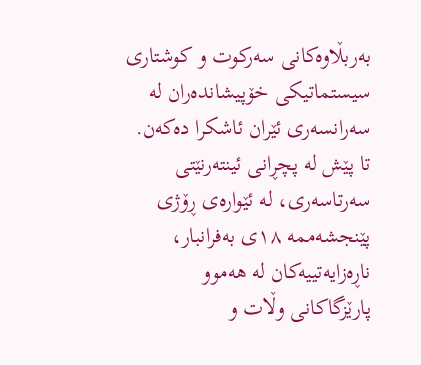بەربڵاوەکانی سەرکوت و کوشتاری سیستماتیکی خۆپیشاندەران لە سەرانسەری ئێران ئاشکرا دەکەن. تا پێش لە پچڕانی ئینتەرنێتی سەرتاسەری، لە ئێوارەی ڕۆژی پێنجشەممە ١٨ی بەفرانبار، ناڕەزایەتییەکان لە هەموو پارێزگاکانی وڵات و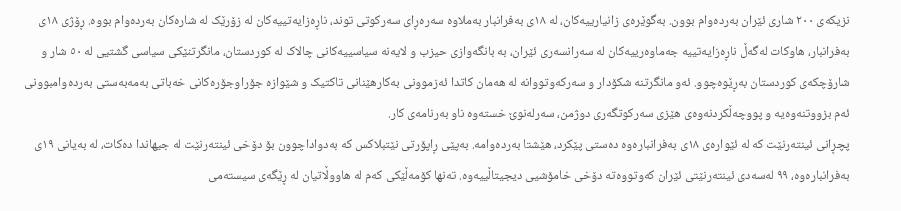نزیکەی ٢٠٠ شاری ئێران بەردەوام بوون. بەگوێرەی زانیارییەکان، لە ١٨ی بەفرانبار بەملاوە سەرەڕای سەرکوتی توند، ناڕەزایەتییەکان لە زۆرێک لە شارەکان بەردەوام بووە. ڕۆژی ١٨ی بەفرانبار، هاوکات لەگەڵ ناڕەزایەتییە جەماوەرییەکان لە سەرانسەری ئێران، بە بانگەوازی حیزب و لایەنە سیاسییەکانی چالاک لە کوردستان، مانگرتنێکی سیاسی گشتیی لە ٥٠ شار و شارۆچکەی کوردستان بەڕێوەچوو. ئەو مانگرتنە شکۆدار و سەرکەوتووانە لە هەمان کاتدا ئەزموونی بەکارهێنانی تاکتیک و شێوازە جۆراوجۆرەکانی خەباتی بەمەبەستی بەردەوامبوونی ئەم بزووتنەوەیە و پووچەڵکردنەوەی هێزی سەرکوتگەری دوژمن، سەرلەنوێ خستەوە ناو بەرنامەی کار.
پچڕانی ئینتەرنێت کە لە ئێوارەی ١٨ی بەفرانبارەوە دەستی پێکرد، هێشتا بەردەوامە. بەپێی ڕاپۆرتی نێتبلاکس کە بەدواداچوون بۆ دۆخی ئینتەرنێت لە جیهاندا دەکات، لە بەیانی ١٩ی بەفرانبارەوە، ٩٩ لەسەدی ئینتەرنێتی ئێران کەوتووەتە دۆخی خامۆشیی دیجیتاڵییەوە. تەنها کۆمەڵێکی کەم لە هاووڵاتیان لە ڕێگەی سیستەمی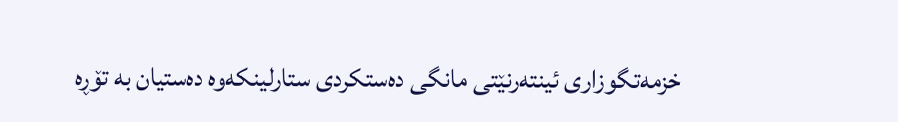خزمەتگوزاری ئینتەرنێتی مانگی دەستکردی ستارلینکەوە دەستیان بە تۆڕە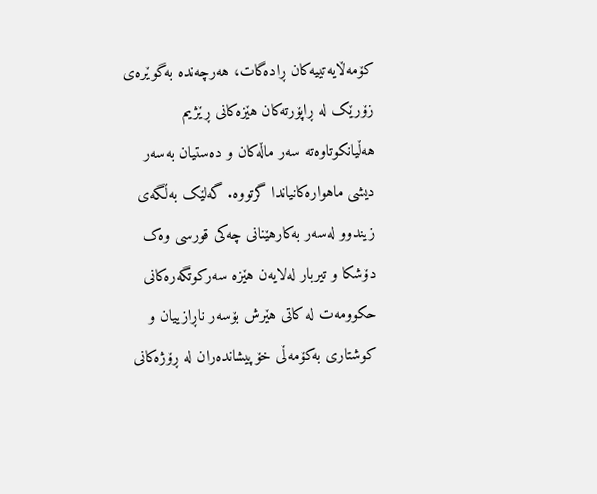کۆمەڵایەتییەکان ڕادەگات، هەرچەندە بەگوێرەی زۆرێک لە ڕاپۆرتەکان هێزەکانی ڕێژیم هەڵیانکوتاوەتە سەر ماڵەکان و دەستیان بەسەر دیشی ماهوارەکانیاندا گرتووە. گەلێک بەڵگەی زیندوو لەسەر بەکارهێنانی چەکی قورسی وەک دۆشکا و تیربار لەلایەن هێزە سەرکوتگەرەکانی حکوومەت لە کاتی هێرش بۆسەر ناڕازییان و کوشتاری بەکۆمەڵی خۆپیشاندەران لە ڕۆژەکانی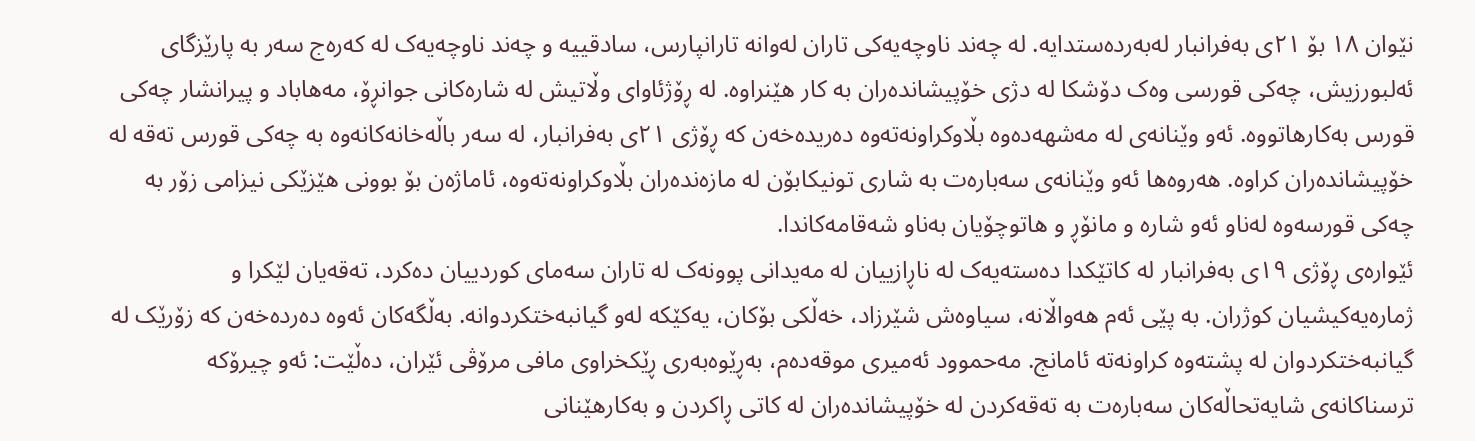نێوان ١٨ بۆ ٢١ی بەفرانبار لەبەردەستدایە. لە چەند ناوچەیەکی تاران لەوانە تارانپارس، سادقییە و چەند ناوچەیەک لە کەرەج سەر بە پارێزگای ئەلبورزیش، چەکی قورسی وەک دۆشکا لە دژی خۆپیشاندەران بە کار هێنراوە. لە ڕۆژئاوای وڵاتیش لە شارەکانی جوانڕۆ، مەهاباد و پیرانشار چەکی قورس بەکارهاتووە. ئەو وێنانەی لە مەشهەدەوە بڵاوکراونەتەوە دەریدەخەن کە ڕۆژی ٢١ی بەفرانبار، لە سەر باڵەخانەکانەوە بە چەکی قورس تەقە لە خۆپیشاندەران کراوە. هەروەها ئەو وێنانەی سەبارەت بە شاری تونیکابۆن لە مازەندەران بڵاوکراونەتەوە، ئاماژەن بۆ بوونی هێزێکی نیزامی زۆر بە چەکی قورسەوە لەناو ئەو شارە و مانۆڕ و هاتوچۆیان بەناو شەقامەکاندا.
ئێوارەی ڕۆژی ١٩ی بەفرانبار لە کاتێکدا دەستەیەک لە ناڕازییان لە مەیدانی پوونەک لە تاران سەمای کوردییان دەکرد، تەقەیان لێکرا و ژمارەیەکیشیان کوژران. بە پێی ئەم هەواڵانە، سیاوەش شێرزاد، خەڵکی بۆکان، یەکێکە لەو گیانبەختکردوانە. بەڵگەکان ئەوە دەردەخەن کە زۆرێک لە گیانبەختکردوان لە پشتەوە کراونەتە ئامانج. مەحموود ئەمیری موقەدەم، بەڕێوەبەری ڕێکخراوی مافی مرۆڤی ئێران، دەڵێت: ئەو چیرۆکە ترسناکانەی شایەتحاڵەکان سەبارەت بە تەقەکردن لە خۆپیشاندەران لە کاتی ڕاکردن و بەکارهێنانی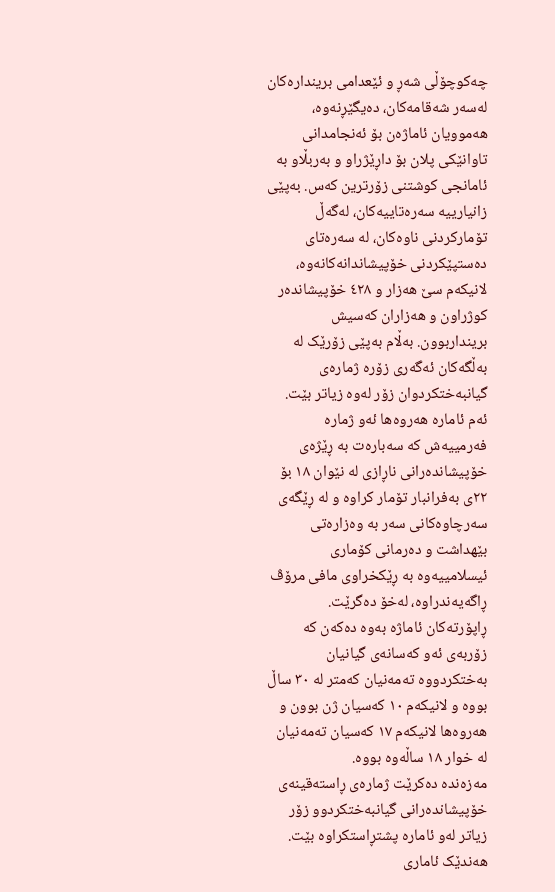چەکوچۆڵی شەڕ و ئێعدامی بریندارەکان لەسەر شەقامەکان، دەیگێڕنەوە، هەموویان ئاماژەن بۆ ئەنجامدانی تاوانێکی پلان بۆ داڕێژراو و بەربڵاو بە ئامانجی کوشتنی زۆرترین کەس. بەپێی زانیارییە سەرەتاییەکان، لەگەڵ تۆمارکردنی ناوەکان، لە سەرەتای دەستپێکردنی خۆپیشاندانەکانەوە، لانیکەم سێ هەزار و ٤٢٨ خۆپیشاندەر کوژراون و هەزاران کەسیش برینداربوون. بەڵام بەپێی زۆرێک لە بەڵگەکان ئەگەری زۆرە ژمارەی گیانبەختکردوان زۆر لەوە زیاتر بێت. ئەم ئامارە هەروەها ئەو ژمارە فەرمییەش کە سەبارەت بە ڕێژەی خۆپیشاندەرانی ناڕازی لە نێوان ١٨ بۆ ٢٢ی بەفرانبار تۆمار کراوە و لە ڕێگەی سەرچاوەکانی سەر بە وەزارەتی بێهداشت و دەرمانی کۆماری ئیسلامییەوە بە ڕێکخراوی مافی مرۆڤ ڕاگەیەندراوە، لەخۆ دەگرێت. ڕاپۆرتەکان ئاماژە بەوە دەکەن کە زۆربەی ئەو کەسانەی گیانیان بەختکردووە تەمەنیان کەمتر لە ٣٠ ساڵ بووە و لانیکەم ١٠ کەسیان ژن بوون و هەروەها لانیکەم ١٧ کەسیان تەمەنیان لە خوار ١٨ ساڵەوە بووە.
مەزەندە دەکرێت ژمارەی ڕاستەقینەی خۆپیشاندەرانی گیانبەختکردوو زۆر زیاتر لەو ئامارە پشتڕاستکراوە بێت. هەندێک ئاماری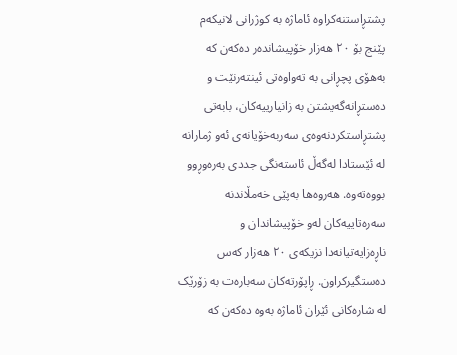پشتڕاستنەکراوە ئاماژە بە کوژرانی لانیکەم پێنج بۆ ٢٠ هەزار خۆپیشاندەر دەکەن کە بەهۆی پچڕانی بە تەواوەتی ئینتەرنێت و دەستڕانەگەیشتن بە زانیارییەکان، بابەتی پشتڕاستکردنەوەی سەربەخۆیانەی ئەو ژمارانە لە ئێستادا لەگەڵ ئاستەنگی جددی بەرەوڕوو بووەتەوە. هەروەها بەپێی خەمڵاندنە سەرەتاییەکان لەو خۆپیشاندان و ناڕەزایەتیانەدا نزیکەی ٢٠ هەزار کەس دەستگیرکراون. ڕاپۆرتەکان سەبارەت بە زۆرێک لە شارەکانی ئێران ئاماژە بەوە دەکەن کە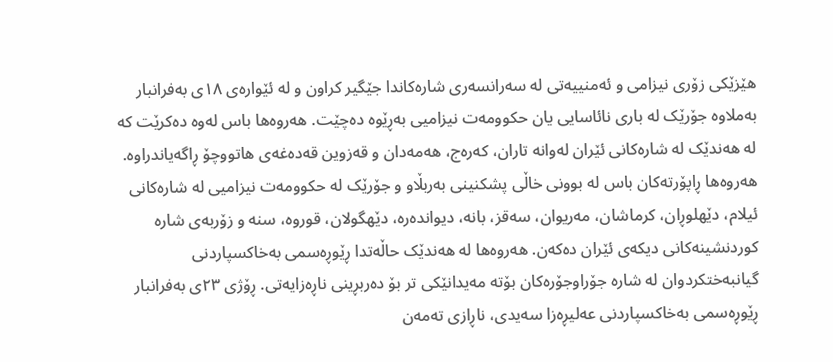هێزێکی زۆری نیزامی و ئەمنییەتی لە سەرانسەری شارەکاندا جێگیر کراون و لە ئێوارەی ١٨ی بەفرانبار بەملاوە جۆرێک لە باری نائاسایی یان حکوومەت نیزامیی بەڕێوە دەچێت. هەروەها باس لەوە دەکرێت کە لە هەندێک لە شارەکانی ئێران لەوانە تاران، کەرەج، هەمەدان و قەزوین قەدەغەی هاتووچۆ ڕاگەیاندراوە. هەروەها ڕاپۆرتەکان باس لە بوونی خاڵی پشکنینی بەربڵاو و جۆرێک لە حکوومەت نیزامیی لە شارەکانی ئیلام، دێهلوڕان، کرماشان، مەریوان، سەقز، بانە، دیواندەرە، دێهگولان، قوروە، سنە و زۆربەی شارە کوردنشینەکانی دیکەی ئێران دەکەن. هەروەها لە هەندێک حاڵەتدا ڕێوڕەسمی بەخاکسپاردنی گیانبەختکردوان لە شارە جۆراوجۆرەکان بۆتە مەیدانێکی تر بۆ دەربڕینی ناڕەزایەتی. ڕۆژی ٢٣ی بەفرانبار ڕێوڕەسمی بەخاکسپاردنی عەلیڕەزا سەیدی، ناڕازی تەمەن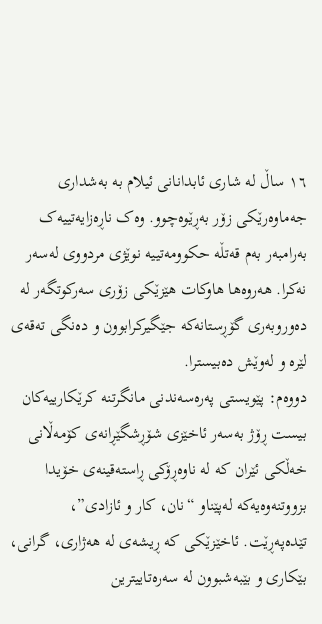١٦ ساڵ لە شاری ئابدانانی ئیلام بە بەشداری جەماوەرێکی زۆر بەڕێوەچوو. وەک ناڕەزایەتییەک بەرامبەر بەم قەتڵە حکوومەتییە نوێژی مردووی لەسەر نەکرا. هەروەها هاوکات هێزێکی زۆری سەرکوتگەر لە دەوروبەری گۆڕستانەکە جێگیرکرابوون و دەنگی تەقەی لێرە و لەوێش دەبیسترا.
دووەم: پێویستی پەرەسەندنی مانگرتنە کرێکارییەکان
بیست ڕۆژ بەسەر ئاخێزی شۆڕشگێڕانەی کۆمەڵانی خەڵکی ئێران کە لە ناوەڕۆکی ڕاستەقینەی خۆیدا بزووتنەوەیەکە لەپێناو “نان، کار و ئازادی”، تێدەپەڕێت. ئاخێزێکی کە ڕیشەی لە هەژاری، گرانی، بێکاری و بێبەشبوون لە سەرەتاییترین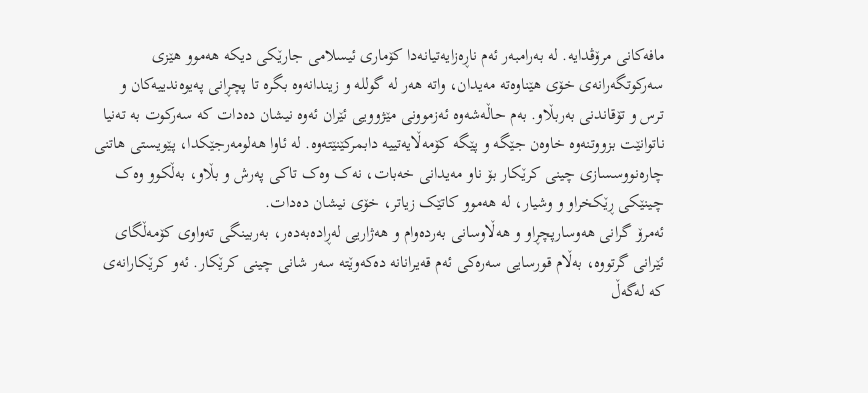مافەکانی مرۆڤدایە. لە بەرامبەر ئەم ناڕەزایەتیانەدا کۆماری ئیسلامی جارێکی دیکە هەموو هێزی سەرکوتگەرانەی خۆی هێناوەتە مەیدان، واتە هەر لە گوللە و زیندانەوە بگرە تا پچڕانی پەیوەندییەکان و ترس و تۆقاندنی بەربڵاو. بەم حاڵەشەوە ئەزموونی مێژوویی ئێران ئەوە نیشان دەدات کە سەرکوت بە تەنیا ناتوانێت بزووتنەوە خاوەن جێگە و پێگە کۆمەڵایەتییە دابمرکێنێتەوە. لە ئاوا هەلومەرجێکدا، پێویستی هاتنی چارەنووسسازی چینی کرێکار بۆ ناو مەیدانی خەبات، نەک وەک تاکی پەرش و بڵاو، بەڵکوو وەک چینێکی ڕێکخراو و وشیار، لە هەموو کاتێک زیاتر، خۆی نیشان دەدات.
ئەمرۆ گرانی هەوسارپچڕاو و هەڵاوسانی بەردەوام و هەژاریی لەڕادەبەدەر، بەربینگی تەواوی کۆمەڵگای ئێرانی گرتووە، بەڵام قورسایی سەرەکی ئەم قەیرانانە دەکەوێتە سەر شانی چینی کرێکار. ئەو کرێکارانەی کە لەگەڵ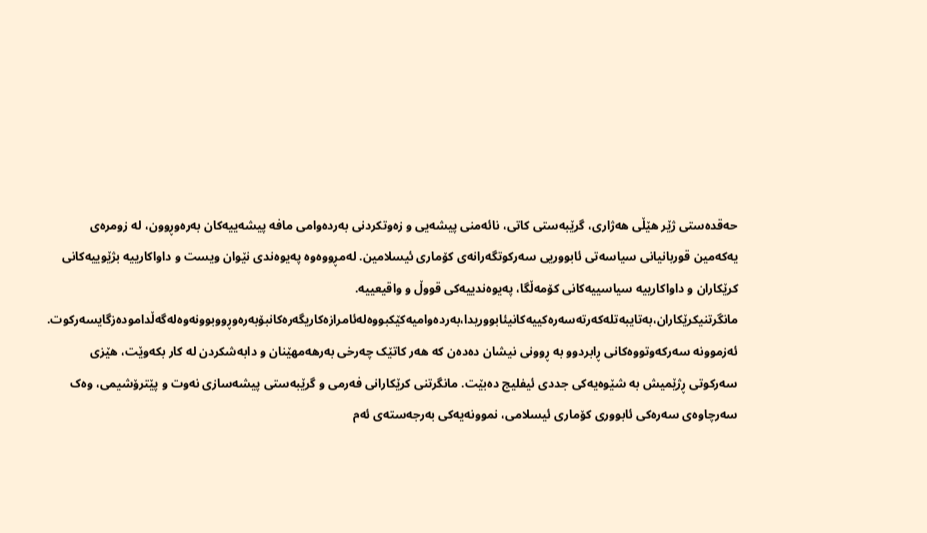حەقدەستی ژێر هێڵی هەژاری، گرێبەستی کاتی، نائەمنی پیشەیی و زەوتکردنی بەردەوامی مافە پیشەییەکان بەرەوڕوون، لە زومرەی یەکەمین قوربانیانی سیاسەتی ئابووریی سەرکوتگەرانەی کۆماری ئیسلامین. لەمڕووەوە پەیوەندی نێوان ویست و داواکارییە بژێوییەکانی کرێکاران و داواکارییە سیاسییەکانی کۆمەڵگا، پەیوەندییەکی قووڵ و واقیعییە.
مانگرتنیکرێکاران،بەتایبەتلەکەرتەسەرەکییەکانیئابووریدا،بەردەوامیەکێکبووەلەئامرازەکاریگەرەکانبۆبەرەوڕووبوونەوەلەگەڵدامودەزگایسەرکوت. ئەزموونە سەرکەوتووەکانی ڕابردوو بە ڕوونی نیشان دەدەن کە هەر کاتێک چەرخی بەرهەمهێنان و دابەشکردن لە کار بکەوێت، هێزی سەرکوتی ڕژێمیش بە شێوەیەکی جددی ئیفلیج دەبێت. مانگرتنی کرێکارانی فەرمی و گرێبەستی پیشەسازی نەوت و پێترۆشیمی، وەک سەرچاوەی سەرەکی ئابووری کۆماری ئیسلامی، نموونەیەکی بەرجەستەی ئەم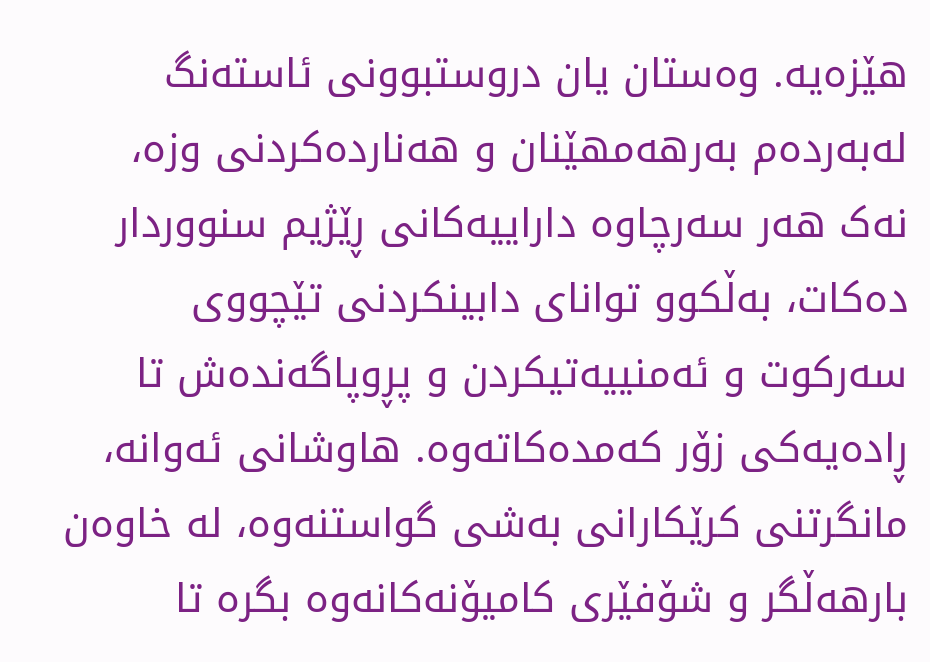هێزەیە. وەستان یان دروستبوونی ئاستەنگ لەبەردەم بەرهەمهێنان و هەناردەکردنی وزە، نەک هەر سەرچاوە داراییەکانی ڕێژیم سنووردار دەکات، بەڵکوو توانای دابینکردنی تێچووی سەرکوت و ئەمنییەتیکردن و پڕوپاگەندەش تا ڕادەیەکی زۆر کەمدەکاتەوە. هاوشانی ئەوانە، مانگرتنی کرێکارانی بەشی گواستنەوە، لە خاوەن بارهەڵگر و شۆفێری کامیۆنەکانەوە بگرە تا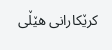کرێکارانی هێڵی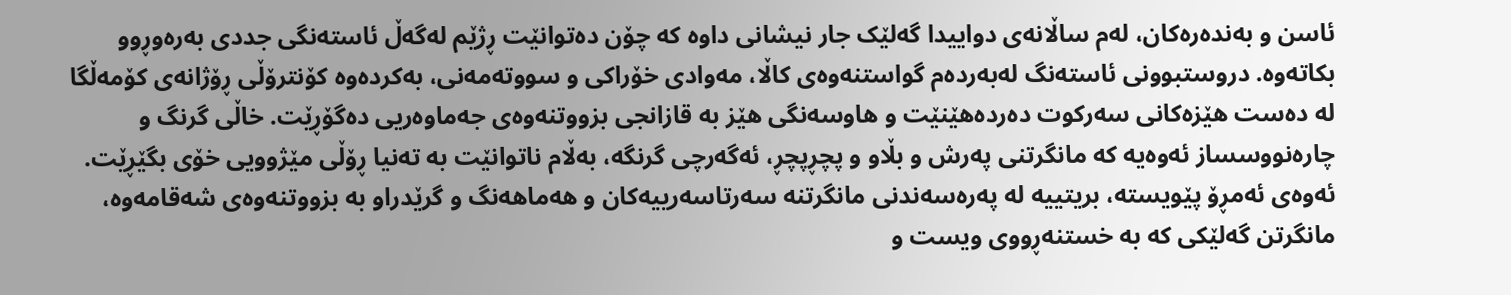ئاسن و بەندەرەکان، لەم ساڵانەی دواییدا گەلێک جار نیشانی داوە کە چۆن دەتوانێت ڕژێم لەگەڵ ئاستەنگی جددی بەرەوڕوو بکاتەوە. دروستبوونی ئاستەنگ لەبەردەم گواستنەوەی کاڵا، مەوادی خۆراکی و سووتەمەنی، بەکردەوە کۆنترۆڵی ڕۆژانەی کۆمەڵگا لە دەست هێزەکانی سەرکوت دەردەهێنێت و هاوسەنگی هێز بە قازانجی بزووتنەوەی جەماوەریی دەگۆڕێت. خاڵی گرنگ و چارەنووسساز ئەوەیە کە مانگرتنی پەرش و بڵاو و پچڕپچڕ، ئەگەرچی گرنگە، بەڵام ناتوانێت بە تەنیا ڕۆڵی مێژوویی خۆی بگێڕێت. ئەوەی ئەمڕۆ پێویستە، بریتییە لە پەرەسەندنی مانگرتنە سەرتاسەرییەکان و هەماهەنگ و گرێدراو بە بزووتنەوەی شەقامەوە، مانگرتن گەلێکی کە بە خستنەڕووی ویست و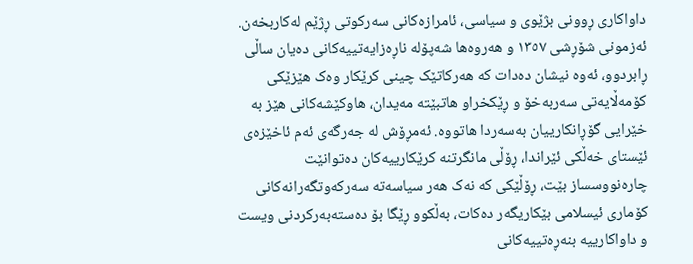داواکاری ڕوونی بژێوی و سیاسی، ئامرازەکانی سەرکوتی ڕژێم لەکاربخەن. ئەزمونی شۆڕشی ١٣٥٧ و هەروەها شەپۆلە ناڕەزایەتییەکانی دەیان ساڵی ڕابردوو، ئەوە نیشان دەدات کە هەرکاتێک چینی کرێکار وەک هێزێکی کۆمەڵایەتی سەربەخۆ و ڕێکخراو هاتبێتە مەیدان، هاوکێشەکانی هێز بە خێرایی گۆڕانکارییان بەسەردا هاتووە. ئەمڕۆش له جەرگەی ئەم ئاخێزەی ئێستای خەڵکی ئێراندا، ڕۆڵی مانگرتنە کرێکارییەکان دەتوانێت چارەنووسساز بێت، ڕۆڵێکی که نەک هەر سیاسەتە سەرکەوتگەرانەکانی کۆماری ئیسلامی بێکاریگەر دەکات، بەڵکوو ڕێگا بۆ دەستەبەرکردنی ویست و داواکارییە بنەڕەتییەکانی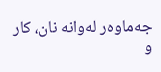جەماوەر لەوانە نان، کار و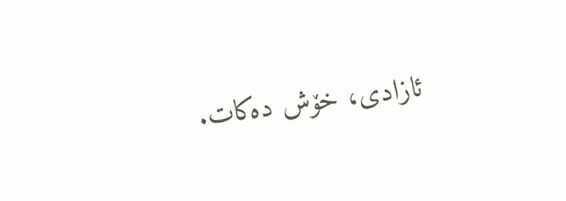ئازادی، خۆش دەکات.